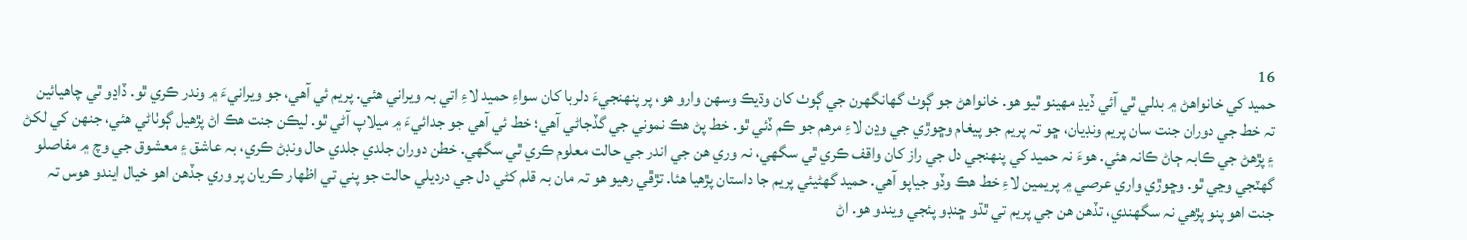16
حميد کي خانواھڻ ۾ بدلي ٿي آئي ڏيڍ مھينو ٿيو ھو. خانواھڻ جو ڳوٺ گهانگهرن جي ڳوٺ کان وڌيڪ وسھن وارو ھو، پر پنھنجيءَ دلربا کان سواءِ حميد لاءِ اتي بہ ويراني ھئي. پريم ئي آھي، جو ويرانيءَ ۾ وندر ڪري ٿو. ڏاڍو ٿي چاھيائين تہ خط جي دوران جنت سان پريم ونڊيان، ڇو تہ پريم جو پيغام وڇوڙي جي وڍن لاءِ مرھم جو ڪم ڏئي ٿو. خط پڻ ھڪ نموني جي گڏجاڻي آھي؛ خط ئي آھي جو جدائيءَ ۾ ميلاپ آڻي ٿو. ليڪن جنت ھڪ اڻ پڙھيل ڳوٺاڻي ھئي، جنھن کي لکڻ ۽ پڙھڻ جي ڪابہ ڄاڻ ڪانہ ھئي. ھوءَ نہ حميد کي پنھنجي دل جي راز کان واقف ڪري ٿي سگهي، نہ وري ھن جي اندر جي حالت معلوم ڪري ٿي سگهي. خطن دوران جلدي جلدي حال ونڊڻ ڪري، بہ عاشق ۽ معشوق جي وچ ۾ مفاصلو گهٽجي وڃي ٿو. وڇوڙي واري عرصي ۾ پريمين لاءِ خط ھڪ وڏو جياپو آھي. حميد گهڻيئي پريم جا داستان پڙھيا ھئا. تڙڦي رھيو ھو تہ مان بہ قلم کڻي دل جي درديلي حالت جو پني تي اظھار ڪريان پر وري جڏھن اھو خيال ايندو ھوس تہ جنت اھو پنو پڙھي نہ سگهندي، تڏھن ھن جي پريم تي ٿڌو ڇنڊو پئجي ويندو ھو. اڻ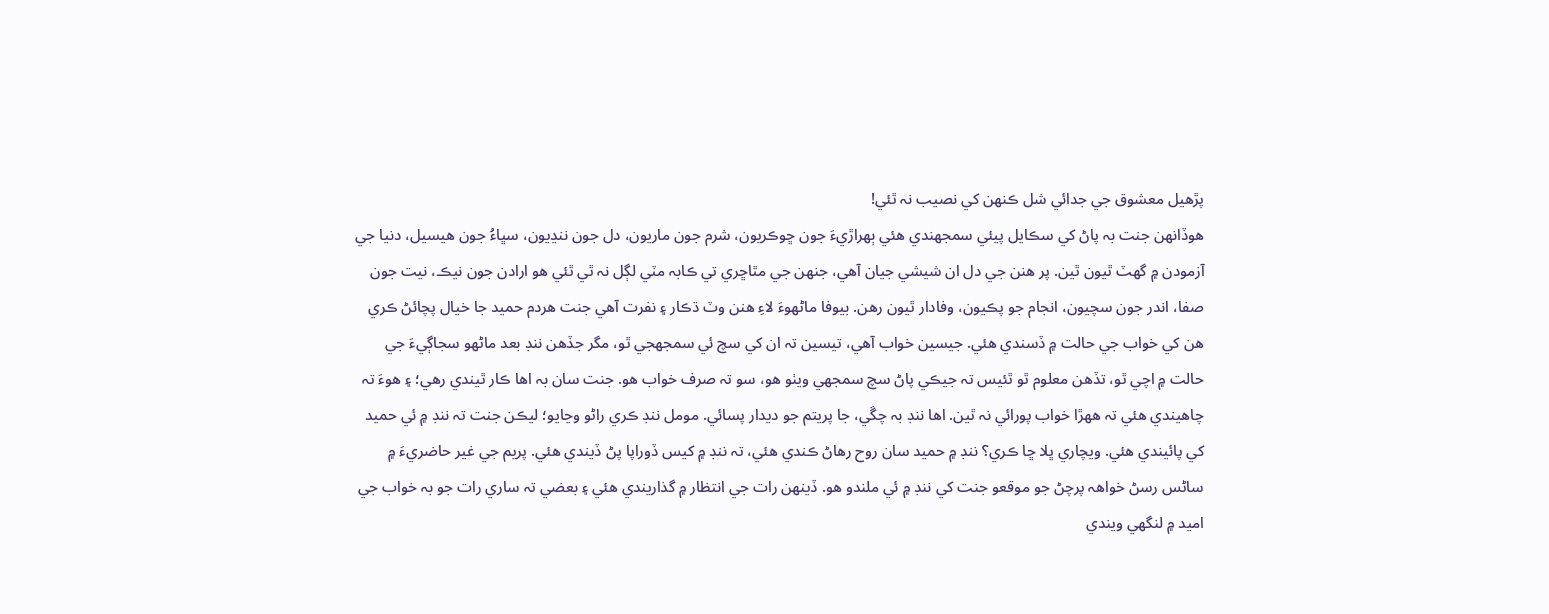پڙھيل معشوق جي جدائي شل ڪنھن کي نصيب نہ ٿئي!
ھوڏانھن جنت بہ پاڻ کي سڪايل پيئي سمجهندي ھئي ٻھراڙيءَ جون ڇوڪريون، شرم جون ماريون، دل جون ننڍيون، سڀاءُ جون ھيسيل، دنيا جي آزمودن ۾ گهٽ ٿيون ٿين. پر ھنن جي دل ان شيشي جيان آھي، جنھن جي مٿاڇري تي ڪابہ مٽي لڳل نہ ٿي ٿئي ھو ارادن جون نيڪ، نيت جون صفا، اندر جون سچيون، انجام جو پڪيون، وفادار ٿيون رھن. بيوفا ماڻھوءَ لاءِ ھنن وٽ ڌڪار ۽ نفرت آھي جنت ھردم حميد جا خيال پچائڻ ڪري ھن کي خواب جي حالت ۾ ڏسندي ھئي. جيسين خواب آھي، تيسين تہ ان کي سچ ئي سمجهجي ٿو، مگر جڏھن ننڊ بعد ماڻھو سجاڳيءَ جي حالت ۾ اچي ٿو، تڏھن معلوم ٿو ٿئيس تہ جيڪي پاڻ سچ سمجهي ويٺو ھو، سو تہ صرف خواب ھو. جنت سان بہ اھا ڪار ٿيندي رھي؛ ۽ ھوءَ تہ چاھيندي ھئي تہ ھھڙا خواب پورائي نہ ٿين. اھا ننڊ بہ چڱي، جا پريتم جو ديدار پسائي. مومل ننڊ ڪري راڻو وڃايو؛ ليڪن جنت تہ ننڊ ۾ ئي حميد کي پائيندي ھئي. ويچاري ڀلا ڇا ڪري؟ ننڊ ۾ حميد سان روح رھاڻ ڪندي ھئي، تہ ننڊ ۾ کيس ڏوراپا پڻ ڏيندي ھئي. پريم جي غير حاضريءَ ۾ ساڻس رسڻ خواھہ پرچڻ جو موقعو جنت کي ننڊ ۾ ئي ملندو ھو. ڏينھن رات جي انتظار ۾ گذاريندي ھئي ۽ بعضي تہ ساري رات جو بہ خواب جي اميد ۾ لنگهي ويندي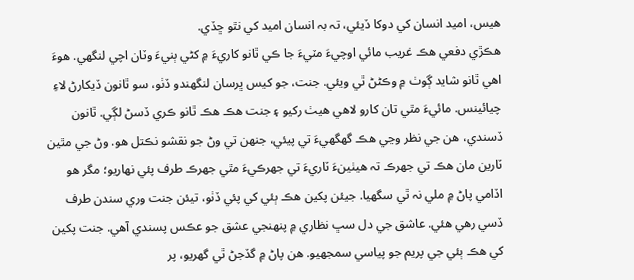ھيس، اميد انسان کي دوکا ڏيئي، تہ بہ انسان اميد کي نٿو ڇڏي.
ھڪڙي دفعي ھڪ غريب مائي اوچيءَ مٽيءَ جا ڪي ٿانو کاريءَ ۾ کڻي ٻنيءَ وٽان اچي لنگهي. ھوءَ اھي ٿانو شايد ڳوٺ ۾ وڪڻڻ ٿي ويئي. جنت، جو کيس ڀرسان لنگهندو ڏٺو، سو ٿانون ڏيکارڻ لاءِ چيائينس. مائيءَ مٿي تان کارو لاھي ھيٺ رکيو ۽ جنت ھڪ ھڪ ٿانو ڪري ڏسڻ لڳي. ٿانون ڏسندي، ھن جي نظر وڃي ھڪ گهگهيءَ تي پيئي، جنھن تي وڻ جو نقشو نڪتل ھو. وڻ جي مٿين ٽارين مان ھڪ تي جهرڪ تہ ھيٺينءَ ٽاريءَ تي جهرڪيءَ مٿي جهرڪ طرف پئي نھاريو؛ مگر ھو اڏامي پاڻ ۾ ملي نہ ٿي سگهيا. جيئن پکين ھڪ ٻئي کي پئي ڏٺو، تيئن جنت وري سندن طرف ڏسي رھي ھئي. عاشق جي دل سڀ نظاري ۾ پنھنجي عشق جو عڪس پسندي آھي. جنت پکين کي ھڪ ٻئي جي پريم جو پياسي سمجهيو. ھن پاڻ ۾ گڏجڻ ٿي گهريو، پر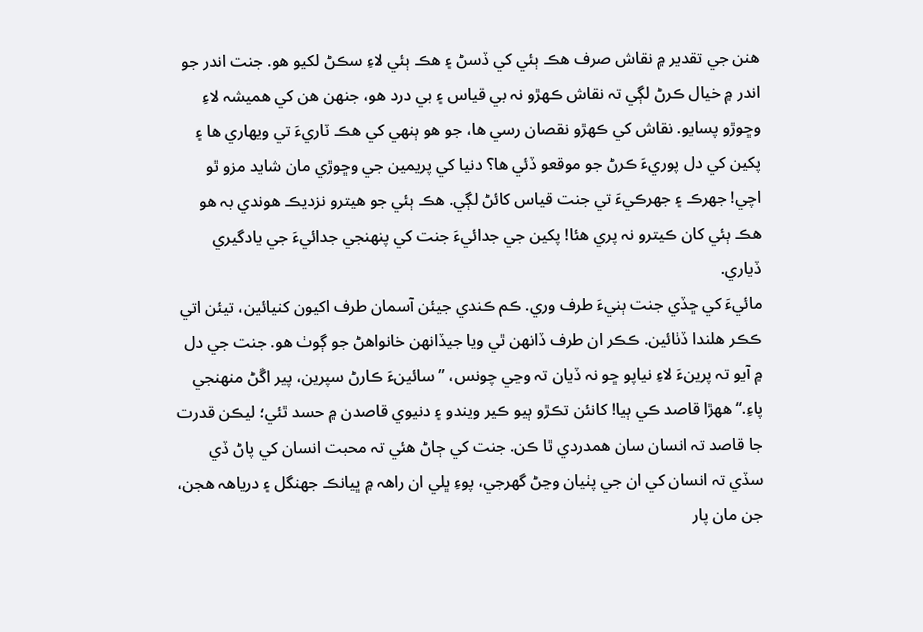ھنن جي تقدير ۾ نقاش صرف ھڪ ٻئي کي ڏسڻ ۽ ھڪ ٻئي لاءِ سڪڻ لکيو ھو. جنت اندر جو اندر ۾ خيال ڪرڻ لڳي تہ نقاش ڪھڙو نہ بي قياس ۽ بي درد ھو، جنھن ھن کي ھميشہ لاءِ وڇوڙو پسايو. نقاش کي ڪھڙو نقصان رسي ھا، جو ھو ٻنھي کي ھڪ ٽاريءَ تي ويھاري ھا ۽ پکين کي دل پوريءَ ڪرڻ جو موقعو ڏئي ھا؟ دنيا کي پريمين جي وڇوڙي مان شايد مزو ٿو اچي! جهرڪ ۽ جهرڪيءَ تي جنت قياس کائڻ لڳي. ھڪ ٻئي جو ھيترو نزديڪ ھوندي بہ ھو ھڪ ٻئي کان ڪيترو نہ پري ھئا! پکين جي جدائيءَ جنت کي پنھنجي جدائيءَ جي يادگيري ڏياري.
مائيءَ کي ڇڏي جنت ٻنيءَ طرف وري. ڪم ڪندي جيئن آسمان طرف اکيون کنيائين، تيئن اتي ڪڪر ھلندا ڏٺائين. ڪڪر ان طرف ڏانھن ٿي ويا جيڏانھن خانواھڻ جو ڳوٺ ھو. جنت جي دل ۾ آيو تہ پرينءَ لاءِ نياپو ڇو نہ ڏيان تہ وڃي چونس، ”سائينءَ ڪارڻ سپرين، پير اڱڻ منھنجي پاءِ.“ ھھڙا قاصد ڪي ٻيا! کانئن تڪڙو ٻيو ڪير ويندو ۽ دنيوي قاصدن ۾ حسد ٿئي؛ ليڪن قدرت جا قاصد تہ انسان سان ھمدردي ٿا ڪن. جنت کي ڄاڻ ھئي تہ محبت انسان کي پاڻ ڏي سڏي تہ انسان کي ان جي پٺيان وڃڻ گهرجي، پوءِ ڀلي ان راھہ ۾ ڀيانڪ جهنگل ۽ درياھہ ھجن، جن مان پار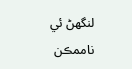لنگهڻ ئي ناممڪن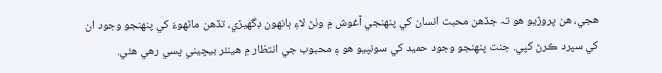ھجي، ھن پروڙيو ھو تہ جڏھن محبت انسان کي پنھنجي آغوش ۾ وٺڻ لاءِ ٻانھون ڊگهيڙي، تڏھن ماڻھوءَ کي پنھنجو وجود ان کي سپرد ڪرڻ کپي. جنت پنھنجو وجود حميد کي سونپيو ھو ۽ محبوب جي انتظار ۾ ھينئر بيچيني پسي رھي ھئي.